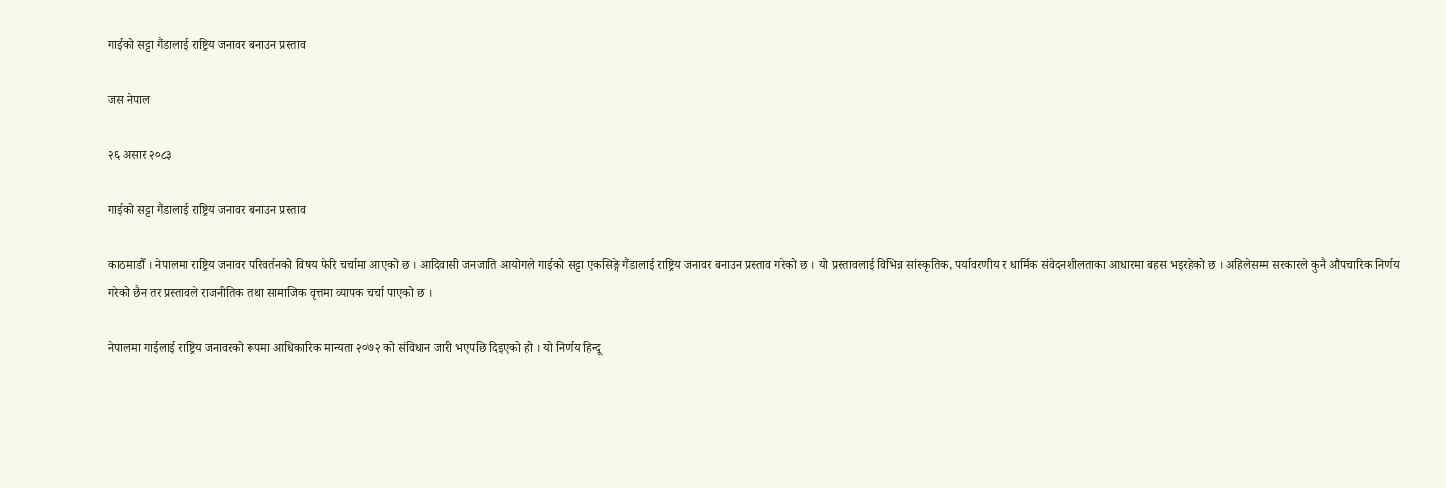गाईको सट्टा गैंडालाई राष्ट्रिय जनावर बनाउन प्रस्ताव

जस नेपाल

२६ असार २०८३

गाईको सट्टा गैंडालाई राष्ट्रिय जनावर बनाउन प्रस्ताव

काठमाडौँ । नेपालमा राष्ट्रिय जनावर परिवर्तनको विषय फेरि चर्चामा आएको छ । आदिवासी जनजाति आयोगले गाईको सट्टा एकसिङ्गे गैंडालाई राष्ट्रिय जनावर बनाउन प्रस्ताव गरेको छ । यो प्रस्तावलाई विभिन्न सांस्कृतिक, पर्यावरणीय र धार्मिक संवेदनशीलताका आधारमा बहस भइरहेको छ । अहिलेसम्म सरकारले कुनै औपचारिक निर्णय गरेको छैन तर प्रस्तावले राजनीतिक तथा सामाजिक वृत्तमा व्यापक चर्चा पाएको छ ।

नेपालमा गाईलाई राष्ट्रिय जनावरको रूपमा आधिकारिक मान्यता २०७२ को संविधान जारी भएपछि दिइएको हो । यो निर्णय हिन्दू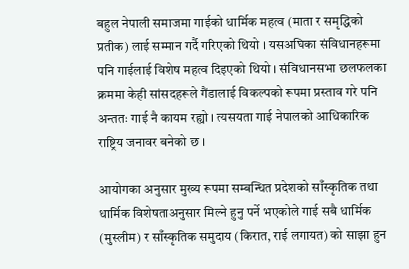बहुल नेपाली समाजमा गाईको धार्मिक महत्व (माता र समृद्धिको प्रतीक) लाई सम्मान गर्दै गरिएको थियो । यसअघिका संविधानहरूमा पनि गाईलाई विशेष महत्व दिइएको थियो । संविधानसभा छलफलका क्रममा केही सांसदहरूले गैंडालाई विकल्पको रूपमा प्रस्ताव गरे पनि अन्ततः गाई नै कायम रह्यो । त्यसयता गाई नेपालको आधिकारिक राष्ट्रिय जनावर बनेको छ ।

आयोगका अनुसार मुख्य रूपमा सम्बन्धित प्रदेशको साँस्कृतिक तथा धार्मिक विशेषताअनुसार मिल्ने हुनु पर्ने भएकोले गाई सबै धार्मिक (मुस्लीम) र साँस्कृतिक समुदाय (किरात, राई लगायत) को साझा हुन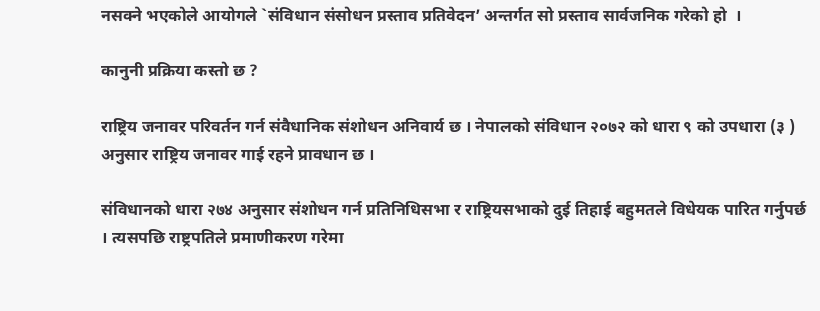नसक्ने भएकोले आयोगले `संविधान संसोधन प्रस्ताव प्रतिवेदन’ अन्तर्गत सो प्रस्ताव सार्वजनिक गरेको हो  ।

कानुनी प्रक्रिया कस्तो छ ?

राष्ट्रिय जनावर परिवर्तन गर्न संवैधानिक संशोधन अनिवार्य छ । नेपालको संविधान २०७२ को धारा ९ को उपधारा (३ ) अनुसार राष्ट्रिय जनावर गाई रहने प्रावधान छ ।

संविधानको धारा २७४ अनुसार संशोधन गर्न प्रतिनिधिसभा र राष्ट्रियसभाको दुई तिहाई बहुमतले विधेयक पारित गर्नुपर्छ । त्यसपछि राष्ट्रपतिले प्रमाणीकरण गरेमा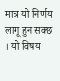मात्र यो निर्णय  लागू हुन सक्छ । यो विषय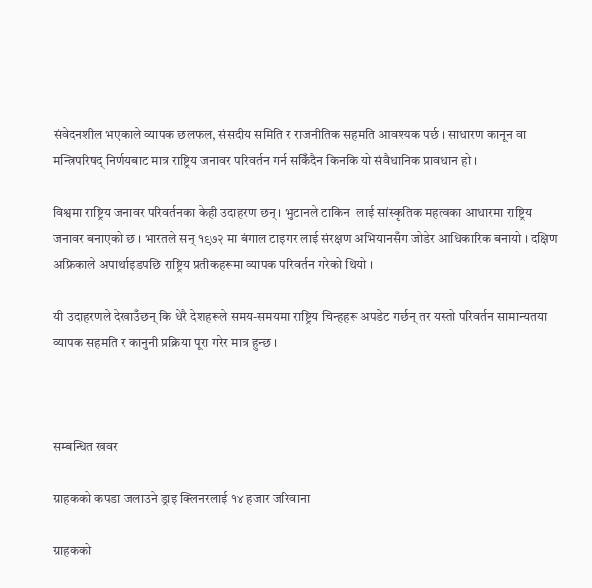संवेदनशील भएकाले व्यापक छलफल, संसदीय समिति र राजनीतिक सहमति आवश्यक पर्छ । साधारण कानून वा मन्त्रिपरिषद् निर्णयबाट मात्र राष्ट्रिय जनावर परिवर्तन गर्न सकिँदैन किनकि यो संवैधानिक प्रावधान हो ।

विश्वमा राष्ट्रिय जनावर परिवर्तनका केही उदाहरण छन् । भुटानले टाकिन  लाई सांस्कृतिक महत्वका आधारमा राष्ट्रिय जनावर बनाएको छ । भारतले सन् १९७२ मा बंगाल टाइगर लाई संरक्षण अभियानसँग जोडेर आधिकारिक बनायो । दक्षिण अफ्रिकाले अपार्थाइडपछि राष्ट्रिय प्रतीकहरूमा व्यापक परिवर्तन गरेको थियो ।

यी उदाहरणले देखाउँछन् कि धेरै देशहरूले समय-समयमा राष्ट्रिय चिन्हहरू अपडेट गर्छन् तर यस्तो परिवर्तन सामान्यतया व्यापक सहमति र कानुनी प्रक्रिया पूरा गरेर मात्र हुन्छ ।



सम्बन्धित खवर

ग्राहकको कपडा जलाउने ड्राइ क्लिनरलाई १४ हजार जरिवाना

ग्राहकको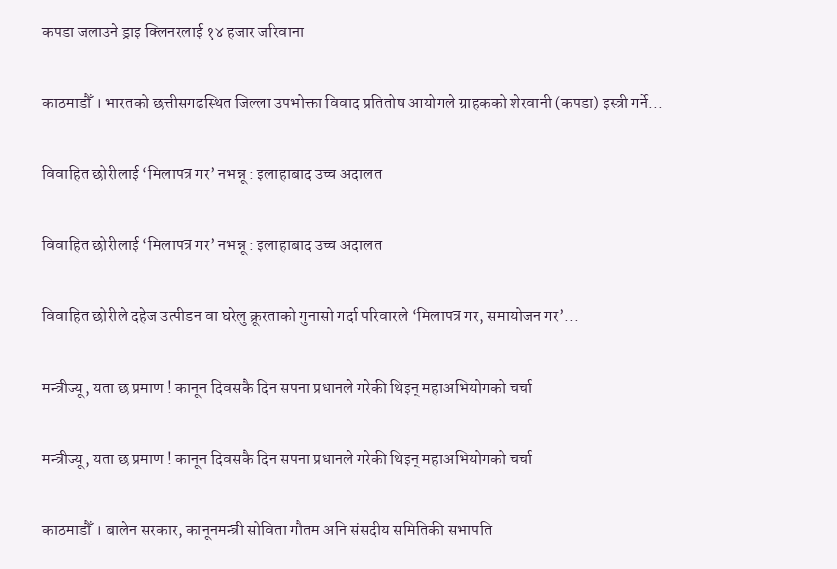कपडा जलाउने ड्राइ क्लिनरलाई १४ हजार जरिवाना

काठमाडौँ । भारतको छत्तीसगढस्थित जिल्ला उपभोक्ता विवाद प्रतितोष आयोगले ग्राहकको शेरवानी (कपडा) इस्त्री गर्ने...

विवाहित छोरीलाई ‘मिलापत्र गर’ नभन्नू : इलाहाबाद उच्च अदालत

विवाहित छोरीलाई ‘मिलापत्र गर’ नभन्नू : इलाहाबाद उच्च अदालत

विवाहित छोरीले दहेज उत्पीडन वा घरेलु क्रूरताको गुनासो गर्दा परिवारले ‘मिलापत्र गर, समायोजन गर’...

मन्त्रीज्यू, यता छ प्रमाण ! कानून दिवसकै दिन सपना प्रधानले गरेकी थिइन् महाअभियोगको चर्चा

मन्त्रीज्यू, यता छ प्रमाण ! कानून दिवसकै दिन सपना प्रधानले गरेकी थिइन् महाअभियोगको चर्चा

काठमाडौँ । बालेन सरकार, कानूनमन्त्री सोविता गौतम अनि संसदीय समितिकी सभापति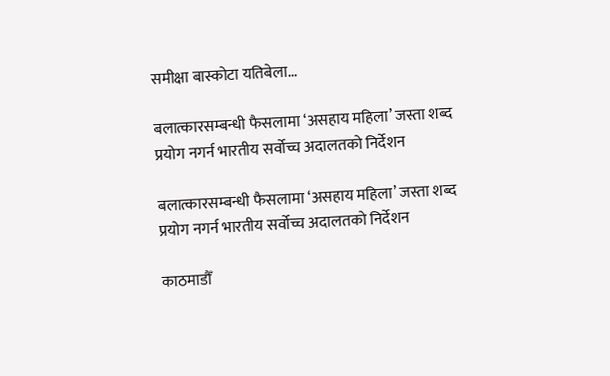समीक्षा बास्कोटा यतिबेला...

बलात्कारसम्बन्धी फैसलामा ‘असहाय महिला’ जस्ता शब्द प्रयोग नगर्न भारतीय सर्वोच्च अदालतको निर्देशन

बलात्कारसम्बन्धी फैसलामा ‘असहाय महिला’ जस्ता शब्द प्रयोग नगर्न भारतीय सर्वोच्च अदालतको निर्देशन

काठमाडौँ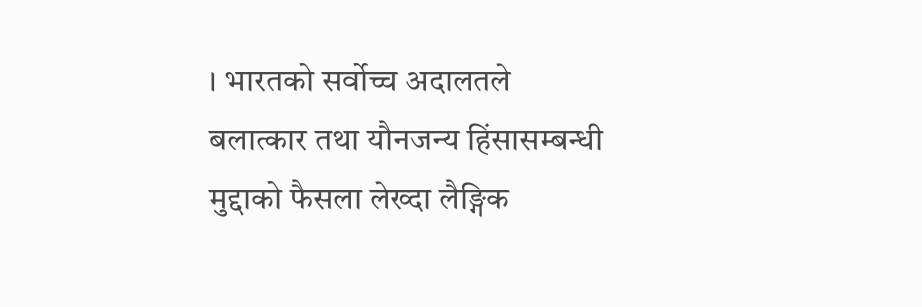। भारतको सर्वोच्च अदालतले बलात्कार तथा यौनजन्य हिंसासम्बन्धी मुद्दाको फैसला लेख्दा लैङ्गिक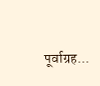पूर्वाग्रह...